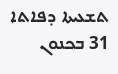ܬܫܥܝܬܐ ܕܦܐܬܐ
31 ܒܟܢܘܢ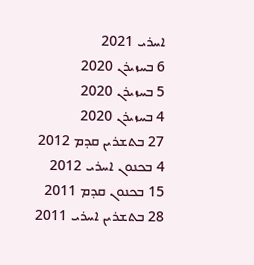ܐܚܪܝ 2021
6 ܒܚܙܝܪܢ 2020
5 ܒܚܙܝܪܢ 2020
4 ܒܚܙܝܪܢ 2020
27 ܒܬܫܪܝܢ ܩܕܡ 2012
4 ܒܟܢܘܢ ܐܚܪܝ 2012
15 ܒܟܢܘܢ ܩܕܡ 2011
28 ܒܬܫܪܝܢ ܐܚܪܝ 2011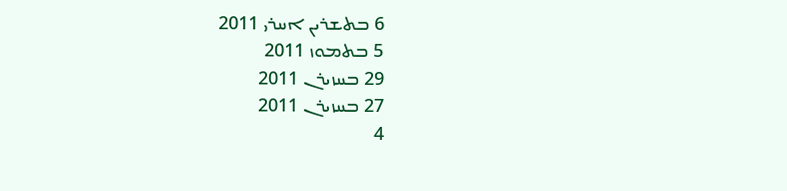6 ܒܬܫܪܝܢ ܐܚܪܝ 2011
5 ܒܬܡܘܙ 2011
29 ܒܚܙܝܪܢ 2011
27 ܒܚܙܝܪܢ 2011
4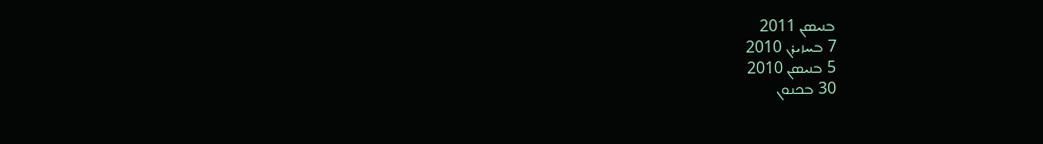ܒܢܝܣܢ 2011
7 ܒܚܙܝܪܢ 2010
5 ܒܢܝܣܢ 2010
30 ܒܟܢܘܢ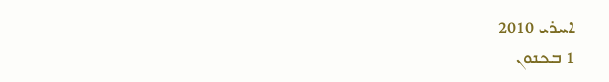ܐܚܪܝ 2010
1 ܒܟܢܘܢ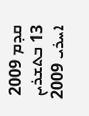ܩܕܡ 2009
13 ܒܬܫܪܝܢ ܐܚܪܝ 2009